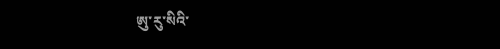ཨུ་རུ་སིའི་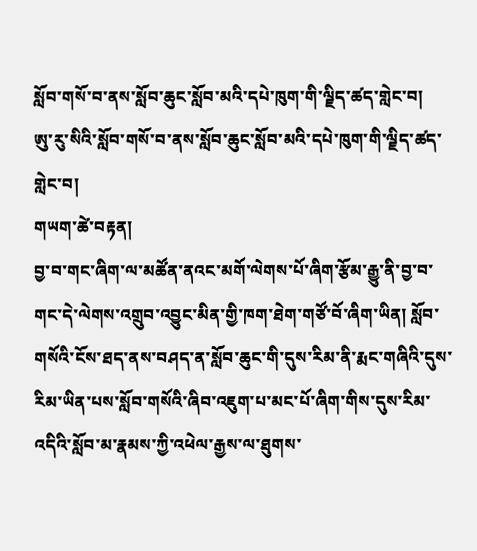སློབ་གསོ་བ་ནས་སློབ་ཆུང་སློབ་མའི་དཔེ་ཁུག་གི་ལྗིད་ཚད་གླེང་བ།
ཨུ་རུ་སིའི་སློབ་གསོ་བ་ནས་སློབ་ཆུང་སློབ་མའི་དཔེ་ཁུག་གི་ལྗིད་ཚད་གླེང་བ།
གཡག་ཚེ་བརྟན།
བྱ་བ་གང་ཞིག་ལ་མཚོན་ནའང་མགོ་ལེགས་པོ་ཞིག་རྩོམ་རྒྱུ་ནི་བྱ་བ་གང་དེ་ལེགས་འགྲུབ་འབྱུང་མིན་གྱི་ཁག་ཐེག་གཙོ་བོ་ཞིག་ཡིན། སློབ་གསོའི་ངོས་ཐད་ནས་བཤད་ན་སློབ་ཆུང་གི་དུས་རིམ་ནི་རྨང་གཞིའི་དུས་རིམ་ཡིན་པས་སློབ་གསོའི་ཞིབ་འཇུག་པ་མང་པོ་ཞིག་གིས་དུས་རིམ་འདིའི་སློབ་མ་རྣམས་ཀྱི་འཕེལ་རྒྱས་ལ་ཐུགས་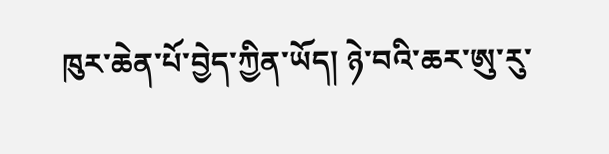ཁུར་ཆེན་པོ་བྱེད་ཀྱིན་ཡོད། ཉེ་བའི་ཆར་ཨུ་རུ་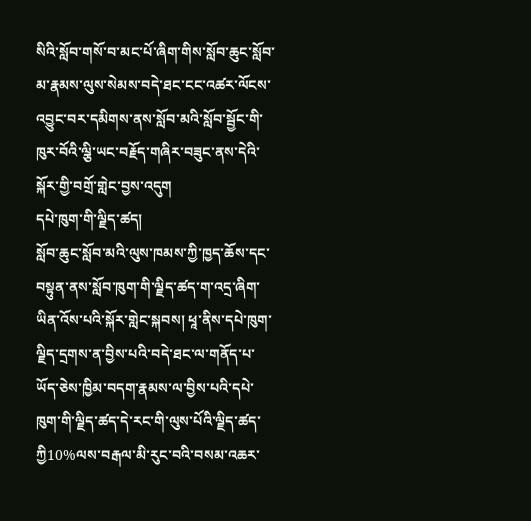སིའི་སློབ་གསོ་བ་མང་པོ་ཞིག་གིས་སློབ་ཆུང་སློབ་མ་རྣམས་ལུས་སེམས་བདེ་ཐང་ངང་འཚར་ལོངས་འབྱུང་བར་དམིགས་ནས་སློབ་མའི་སློབ་སྦྱོང་གི་ཁུར་བོའི་ལྕི་ཡང་བརྗོད་གཞིར་བཟུང་ནས་དེའི་སྐོར་གྱི་བགྲོ་གླེང་བྱས་འདུག
དཔེ་ཁུག་གི་ལྗིད་ཚད།
སློབ་ཆུང་སློབ་མའི་ལུས་ཁམས་ཀྱི་ཁྱད་ཆོས་དང་བསྟུན་ནས་སློབ་ཁུག་གི་ལྗིད་ཚད་ག་འདྲ་ཞིག་ཡིན་འོས་པའི་སྐོར་གླེང་སྐབས། ཕཱ་ནིས་དཔེ་ཁུག་ལྗིད་དྲགས་ན་བྱིས་པའི་བདེ་ཐང་ལ་གནོད་པ་ཡོད་ཅེས་ཁྱིམ་བདག་རྣམས་ལ་བྱིས་པའི་དཔེ་ཁུག་གི་ལྗིད་ཚད་དེ་རང་གི་ལུས་པོའི་ལྗིད་ཚད་ཀྱི10%ལས་བརྒལ་མི་རུང་བའི་བསམ་འཆར་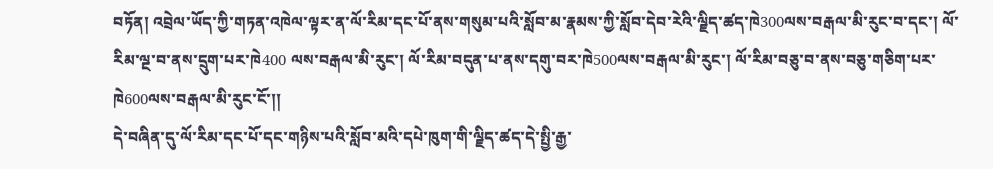བཏོན། འབྲེལ་ཡོད་ཀྱི་གཏན་འཁེལ་ལྟར་ན་ལོ་རིམ་དང་པོ་ནས་གསུམ་པའི་སློབ་མ་རྣམས་ཀྱི་སློབ་དེབ་རེའི་ལྗིད་ཚད་ཁེ300ལས་བརྒལ་མི་རུང་བ་དང་། ལོ་རིམ་ལྔ་བ་ནས་དྲུག་པར་ཁེ400 ལས་བརྒལ་མི་རུང་། ལོ་རིམ་བདུན་པ་ནས་དགུ་བར་ཁེ500ལས་བརྒལ་མི་རུང་། ལོ་རིམ་བཅུ་བ་ནས་བཅུ་གཅིག་པར་ཁེ600ལས་བརྒལ་མི་རུང་ངོ་།།
དེ་བཞིན་དུ་ལོ་རིམ་དང་པོ་དང་གཉིས་པའི་སློབ་མའི་དཔེ་ཁུག་གི་ལྗིད་ཚད་དེ་སྤྱི་རྒྱ་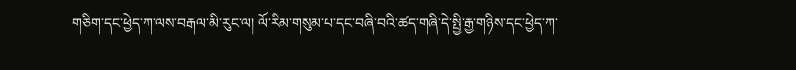གཅིག་དང་ཕྱེད་ཀ་ལས་བརྒལ་མི་རུང་ལ། ལོ་རིམ་གསུམ་པ་དང་བཞི་བའི་ཚད་གཞི་དེ་སྤྱི་རྒྱ་གཉིས་དང་ཕྱེད་ཀ་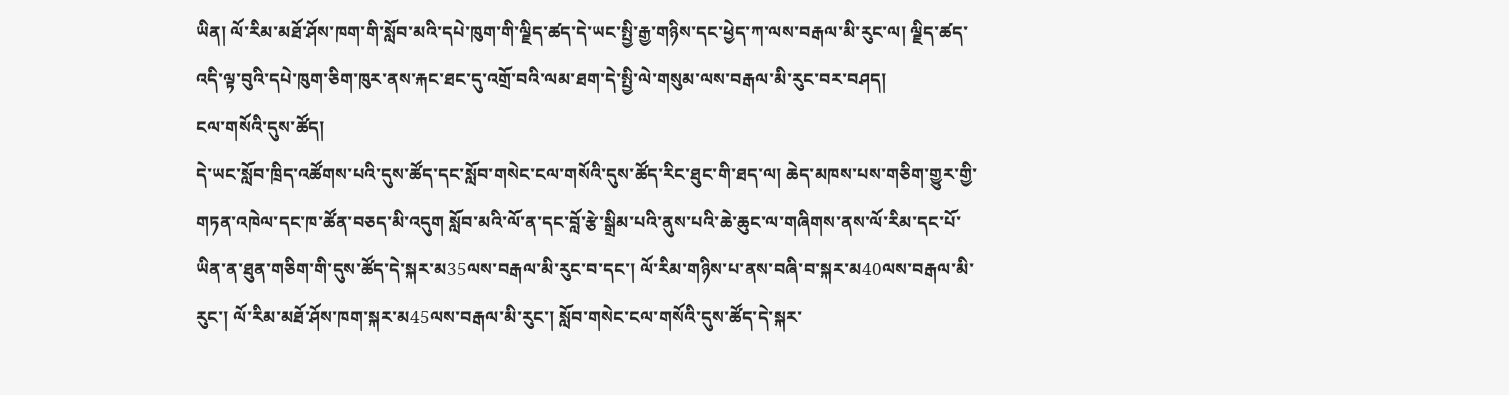ཡིན། ལོ་རིམ་མཐོ་ཤོས་ཁག་གི་སློབ་མའི་དཔེ་ཁུག་གི་ལྗིད་ཚད་དེ་ཡང་སྤྱི་རྒྱ་གཉིས་དང་ཕྱེད་ཀ་ལས་བརྒལ་མི་རུང་ལ། ལྗིད་ཚད་འདི་ལྟ་བུའི་དཔེ་ཁུག་ཅིག་ཁུར་ནས་རྐང་ཐང་དུ་འགྲོ་བའི་ལམ་ཐག་དེ་སྤྱི་ལེ་གསུམ་ལས་བརྒལ་མི་རུང་བར་བཤད།
ངལ་གསོའི་དུས་ཚོད།
དེ་ཡང་སློབ་ཁྲིད་འཚོགས་པའི་དུས་ཚོད་དང་སློབ་གསེང་ངལ་གསོའི་དུས་ཚོད་རིང་ཐུང་གི་ཐད་ལ། ཆེད་མཁས་པས་གཅིག་གྱུར་གྱི་གཏན་འཁེལ་དང་ཁ་ཚོན་བཅད་མི་འདུག སློབ་མའི་ལོ་ན་དང་བློ་རྩེ་སྒྲིམ་པའི་ནུས་པའི་ཆེ་ཆུང་ལ་གཞིགས་ནས་ལོ་རིམ་དང་པོ་ཡིན་ན་ཐུན་གཅིག་གི་དུས་ཚོད་དེ་སྐར་མ35ལས་བརྒལ་མི་རུང་བ་དང་། ལོ་རིམ་གཉིས་པ་ནས་བཞི་བ་སྐར་མ40ལས་བརྒལ་མི་རུང་། ལོ་རིམ་མཐོ་ཤོས་ཁག་སྐར་མ45ལས་བརྒལ་མི་རུང་། སློབ་གསེང་ངལ་གསོའི་དུས་ཚོད་དེ་སྐར་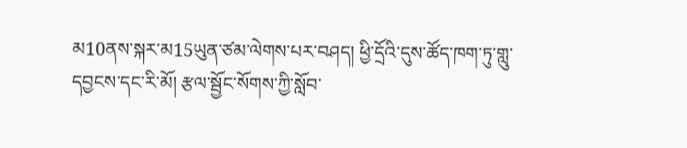མ10ནས་སྐར་མ15ཡུན་ཙམ་ལེགས་པར་བཤད། ཕྱི་དྲོའི་དུས་ཚོད་ཁག་ཏུ་གླུ་དབྱངས་དང་རི་མོ། རྩལ་སྦྱོང་སོགས་ཀྱི་སློབ་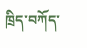ཁྲིད་བཀོད་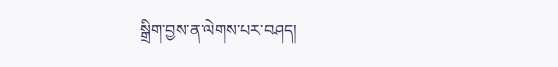སྒྲིག་བྱས་ན་ལེགས་པར་བཤད།